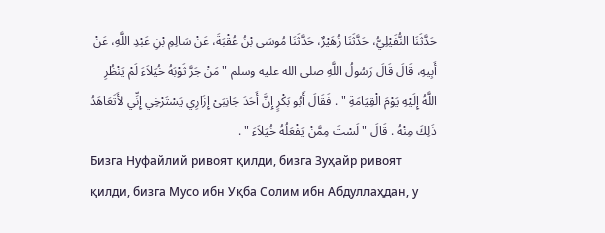حَدَّثَنَا النُّفَيْلِيُّ، حَدَّثَنَا زُهَيْرٌ، حَدَّثَنَا مُوسَى بْنُ عُقْبَةَ، عَنْ سَالِمِ بْنِ عَبْدِ اللَّهِ، عَنْ أَبِيهِ، قَالَ قَالَ رَسُولُ اللَّهِ صلى الله عليه وسلم " مَنْ جَرَّ ثَوْبَهُ خُيَلاَءَ لَمْ يَنْظُرِ اللَّهُ إِلَيْهِ يَوْمَ الْقِيَامَةِ " . فَقَالَ أَبُو بَكْرٍ إِنَّ أَحَدَ جَانِبَىْ إِزَارِي يَسْتَرْخِي إِنِّي لأَتَعَاهَدُ ذَلِكَ مِنْهُ . قَالَ " لَسْتَ مِمَّنْ يَفْعَلُهُ خُيَلاَءَ " .
Бизга Нуфайлий ривоят қилди, бизга Зуҳайр ривоят қилди, бизга Мусо ибн Уқба Солим ибн Абдуллаҳдан, у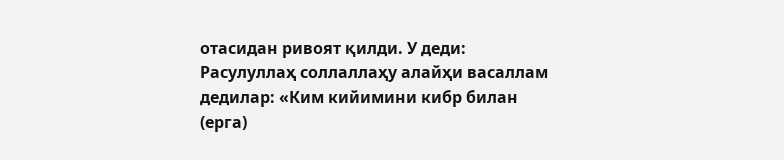отасидан ривоят қилди. У деди: Расулуллаҳ соллаллаҳу алайҳи васаллам дедилар: «Ким кийимини кибр билан (ерга)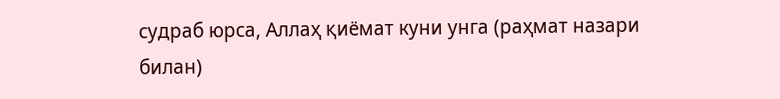судраб юрса, Аллаҳ қиёмат куни унга (раҳмат назари билан)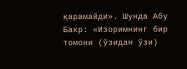қарамайди». Шунда Абу Бакр: «Изоримнинг бир томони (ўзидан ўзи)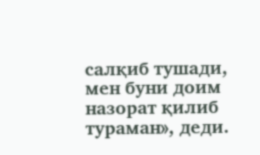салқиб тушади, мен буни доим назорат қилиб тураман», деди.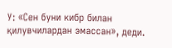У: «Сен буни кибр билан қилувчилардан эмассан», деди.